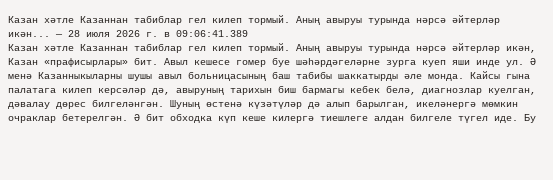Казан хәтле Казаннан табиблар гел килеп тормый. Аның авыруы турында нәрсә әйтерләр икән... — 28 июля 2026 г. в 09:06:41.389
Казан хәтле Казаннан табиблар гел килеп тормый. Аның авыруы турында нәрсә әйтерләр икән, Казан «прафисырлары» бит. Авыл кешесе гомер буе шәһәрдәгеләрне зурга куеп яши инде ул. Ә менә Казанныкыларны шушы авыл больницасының баш табибы шаккатырды әле монда. Кайсы гына палатага килеп керсәләр дә, авыруның тарихын биш бармагы кебек белә, диагнозлар куелган, дәвалау дөрес билгеләнгән. Шуның өстенә күзәтүләр дә алып барылган, икеләнергә мөмкин очраклар бетерелгән. Ә бит обходка күп кеше килергә тиешлеге алдан билгеле түгел иде. Бу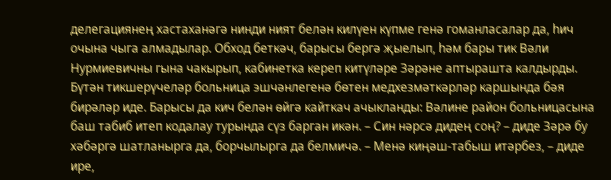делегациянең хастаханәгә нинди ният белән килүен күпме генә гоманласалар да, һич очына чыга алмадылар. Обход беткәч, барысы бергә җыелып, һәм бары тик Вәли Нурмиевичны гына чакырып, кабинетка кереп китүләре Зәрәне аптырашта калдырды. Бүтән тикшерүчеләр больница эшчәнлегенә бөтен медхезмәткәрләр каршында бәя бирәләр иде. Барысы да кич белән өйгә кайткач ачыкланды: Вәлине район больницасына баш табиб итеп кодалау турында сүз барган икән. – Син нәрсә дидең соң? – диде Зәрә бу хәбәргә шатланырга да, борчылырга да белмичә. – Менә киңәш-табыш итәрбез, – диде ире,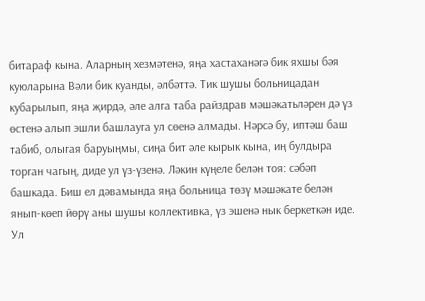битараф кына. Аларның хезмәтенә, яңа хастаханәгә бик яхшы бәя куюларына Вәли бик куанды, әлбәттә. Тик шушы больницадан кубарылып, яңа җирдә, әле алга таба райздрав мәшәкатьләрен дә үз өстенә алып эшли башлауга ул сөенә алмады. Нәрсә бу, иптәш баш табиб, олыгая баруыңмы, сиңа бит әле кырык кына, иң булдыра торган чагың, диде ул үз-үзенә. Ләкин күңеле белән тоя: сәбәп башкада. Биш ел дәвамында яңа больница төзү мәшәкате белән янып-көеп йөрү аны шушы коллективка, үз эшенә нык беркеткән иде. Ул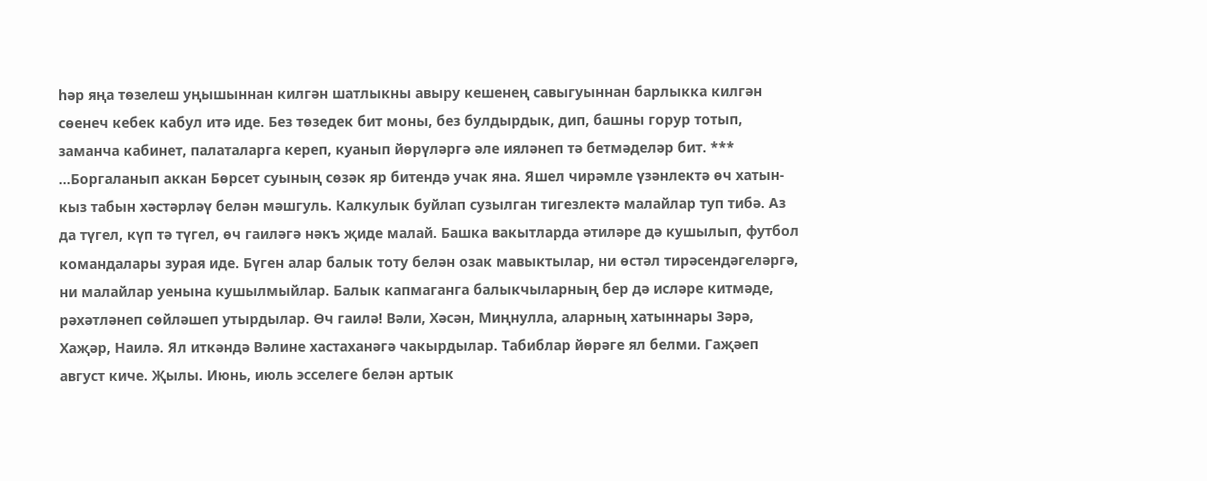һәр яңа төзелеш уңышыннан килгән шатлыкны авыру кешенең савыгуыннан барлыкка килгән сөенеч кебек кабул итә иде. Без төзедек бит моны, без булдырдык, дип, башны горур тотып, заманча кабинет, палаталарга кереп, куанып йөрүләргә әле ияләнеп тә бетмәделәр бит. *** ...Боргаланып аккан Бөрсет суының сөзәк яр битендә учак яна. Яшел чирәмле үзәнлектә өч хатын-кыз табын хәстәрләү белән мәшгуль. Калкулык буйлап сузылган тигезлектә малайлар туп тибә. Аз да түгел, күп тә түгел, өч гаиләгә нәкъ җиде малай. Башка вакытларда әтиләре дә кушылып, футбол командалары зурая иде. Бүген алар балык тоту белән озак мавыктылар, ни өстәл тирәсендәгеләргә, ни малайлар уенына кушылмыйлар. Балык капмаганга балыкчыларның бер дә исләре китмәде, рәхәтләнеп сөйләшеп утырдылар. Өч гаилә! Вәли, Хәсән, Миңнулла, аларның хатыннары Зәрә, Хаҗәр, Наилә. Ял иткәндә Вәлине хастаханәгә чакырдылар. Табиблар йөрәге ял белми. Гаҗәеп август киче. Җылы. Июнь, июль эсселеге белән артык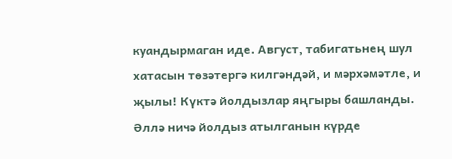куандырмаган иде. Август, табигатьнең шул хатасын төзәтергә килгәндәй, и мәрхәмәтле, и җылы! Күктә йолдызлар яңгыры башланды. Әллә ничә йолдыз атылганын күрде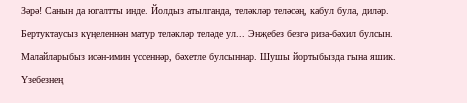Зәрә! Санын да югалтты инде. Йолдыз атылганда, теләкләр теләсәң, кабул була, диләр. Бертуктаусыз күңеленнән матур теләкләр теләде ул... Энҗебез безгә риза-бәхил булсын. Малайларыбыз исән-имин үссеннәр, бәхетле булсыннар. Шушы йортыбызда гына яшик. Үзебезнең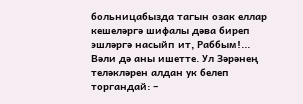больницабызда тагын озак еллар кешеләргә шифалы дәва биреп эшләргә насыйп ит, Раббым!... Вәли дә аны ишетте. Ул Зәрәнең теләкләрен алдан ук белеп торгандай: –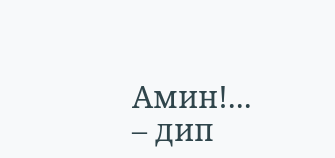Амин!... – дип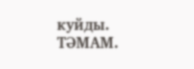куйды. ТӘМАМ.